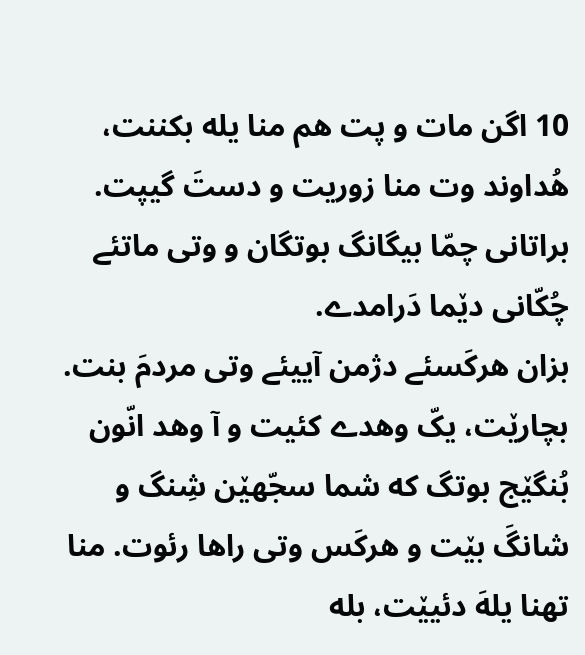10 اگن مات و پت هم منا یله بکننت، هُداوند وت منا زوریت و دستَ گیپت.
براتانی چمّا بیگانگ بوتگان و وتی ماتئے چُکّانی دێما دَرامدے.
بزان هرکَسئے دژمن آییئے وتی مردمَ بنت.
بچارێت، یکّ وهدے کئیت و آ وهد انّون بُنگێج بوتگ که شما سجّهێن شِنگ و شانگَ بێت و هرکَس وتی راها رئوت. منا تهنا یلهَ دئیێت، بله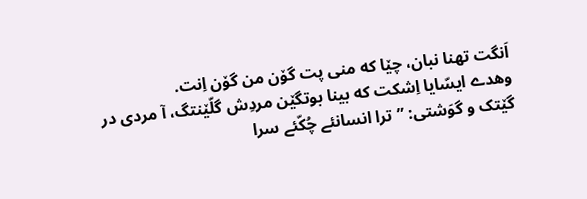اَنگت تهنا نبان، چێا که منی پت گۆن من گۆن اِنت.
وهدے ایسّایا اِشکت که بینا بوتگێن مردِش گلّێنتگ، آ مردی در گێتک و گوَشتی: ”ترا انسانئے چُکّئے سرا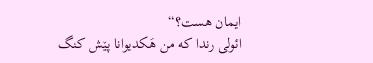ایمان هست؟“
ائولی رندا که من هَکدیوانا پێش کنگ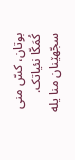بوتان، کسّ منی کُمَکّا نئیاتک. سجّهێنان منا یله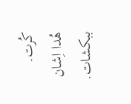کُرت. هُدا اِشان ببکشات.